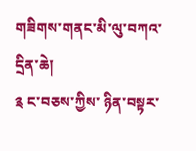གཟིགས་གནང་མི་ལུ་བཀའ་དྲིན་ཆེ།
༉ ང་བཅས་ཀྱིས་ ཉིན་བསྟར་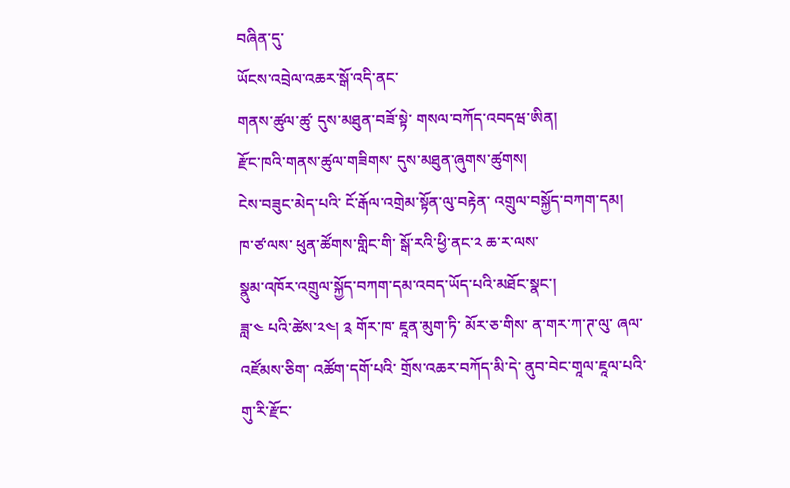བཞིན་དུ་
ཡོངས་འབྲེལ་འཆར་སྒོ་འདི་ནང་
གནས་ཚུལ་ཚུ་ དུས་མཐུན་བཟོ་སྟེ་ གསལ་བཀོད་འབདཝ་ཨིན།
རྫོང་ཁའི་གནས་ཚུལ་གཟིགས་ དུས་མཐུན་ཞུགས་ཚུགས།
ངེས་བཟུང་མེད་པའི་ ངོ་རྒོལ་འགྲེམ་སྟོན་ལུ་བརྟེན་ འགྲུལ་བསྐྱོད་བཀག་དམ།
ཁ་ཙ་ལས་ ཕུན་ཚོགས་གླིང་གི་ སྒོ་རའི་ཕྱི་ནང་༢ ཆ་ར་ལས་
སྣུམ་འཁོར་འགྲུལ་སྐྱོད་བཀག་དམ་འབད་ཡོད་པའི་མཐོང་སྣང་།
ཟླ་༤ པའི་ཚེས་༢༤། ༉ གོར་ཁ་ ཇཱན་མུག་ཏི་ མོར་ཅ་གིས་ ན་གར་ཀ་ཊ་ལུ་ ཞལ་འཛོམས་ཅིག་ འཚོག་དགོ་པའི་ གྲོས་འཆར་བཀོད་མི་དེ་ ནུབ་བེང་གཱལ་ཇཱལ་པའི་གུ་རི་རྫོང་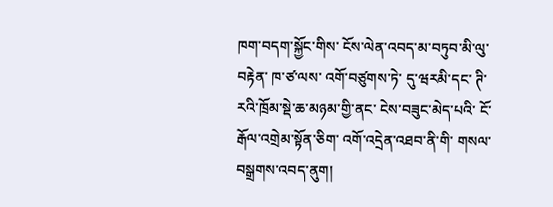ཁག་བདག་སྐྱོང་གིས་ ངོས་ལེན་འབད་མ་བཏུབ་མི་ལུ་བརྟེན་ ཁ་ཙ་ལས་ འགོ་བཙུགས་ཏེ་ དུ་ཝརམི་དང་ ཊི་རའི་ཁྲོམ་སྡེ་ཆ་མཉམ་གྱི་ནང་ ངེས་བཟུང་མེད་པའི་ ངོ་རྒོལ་འགྲེམ་སྟོན་ཅིག་ འགོ་འདྲེན་འཐབ་ནི་གི་ གསལ་བསྒྲགས་འབད་ནུག།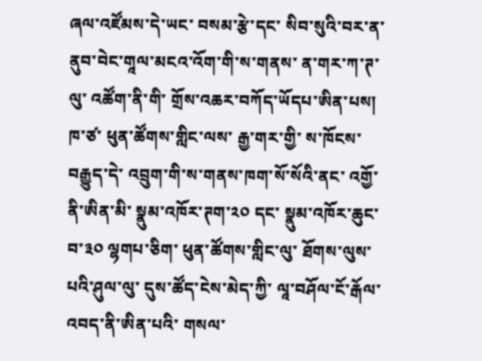ཞལ་འཛོམས་དེ་ཡང་ བསམ་རྩེ་དང་ སིབ་སུའི་བར་ན་ ནུབ་བེང་གཱལ་མངའ་འོག་གི་ས་གནས་ ན་གར་ཀ་ཊ་ལུ་ འཚོག་ནི་གི་ གྲོས་འཆར་བཀོད་ཡོདཔ་ཨིན་པས།
ཁ་ཙ་ ཕུན་ཚོགས་གླིང་ལས་ རྒྱ་གར་གྱི་ ས་ཁོངས་བརྒྱུད་དེ་ འབྲུག་གི་ས་གནས་ཁག་སོ་སོའི་ནང་ འགྱོ་ནི་ཨིན་མི་ སྣུམ་འཁོར་ཊག་༢༠ དང་ སྣུམ་འཁོར་ཆུང་བ་༣༠ ལྷགཔ་ཅིག་ ཕུན་ཚོགས་གླིང་ལུ་ ཐོགས་ལུས་པའི་ཤུལ་ལུ་ དུས་ཚོད་ངེས་མེད་ཀྱི་ ལཱ་བཤོལ་ངོ་རྒོལ་འབད་ནི་ཨིན་པའི་ གསལ་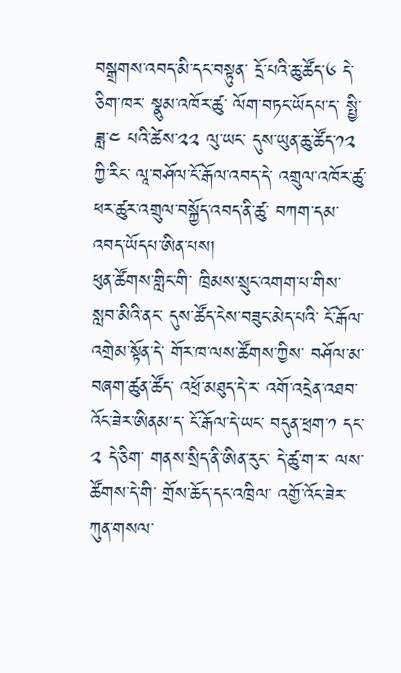བསྒྲགས་འབད་མི་དང་བསྟུན་ དྲོ་པའི་ཆུ་ཚོད་༦ དེ་ཅིག་ཁར་ སྣུམ་འཁོར་ཚུ་ ལོག་བཏང་ཡོདཔ་ད་ སྤྱི་ཟླ་༤ པའི་ཚེས་༢༢ ལུ་ཡང་ དུས་ཡུན་ཆུ་ཚོད་༡༢ ཀྱི་རིང་ ལཱ་བཤོལ་ངོ་རྒོལ་འབད་དེ་ འགྲུལ་འཁོར་ཚུ་ ཕར་ཚུར་འགྲུལ་བསྐྱོད་འབད་ནི་ཚུ་ བཀག་དམ་འབད་ཡོདཔ་ཨིན་པས།
ཕུན་ཚོགས་གླིང་གི་ ཁྲིམས་སྲུང་འགག་པ་གིས་ སླབ་མིའི་ནང་ དུས་ཚོད་ངེས་བཟུང་མེད་པའི་ ངོ་རྒོལ་འགྲེམ་སྟོན་དེ་ གོར་ཁ་ལས་ཚོགས་ཀྱིས་ བཤོལ་མ་བཞག་ཚུན་ཚོད་ འཕྲོ་མཐུད་དེ་ར་ འགོ་འདྲེན་འཐབ་འོང་ཟེར་ཨིནམ་ད་ ངོ་རྒོལ་དེ་ཡང་ བདུན་ཕྲག་༡ དང་༢ དེ་ཅིག་ གནས་སྲིད་ནི་ཨིན་རུང་ དེ་ཚུ་ག་ར་ ལས་ཚོགས་དེ་གི་ གྲོས་ཆོད་དང་འཁྲིལ་ འགྱོ་འོང་ཟེར་ ཀུན་གསལ་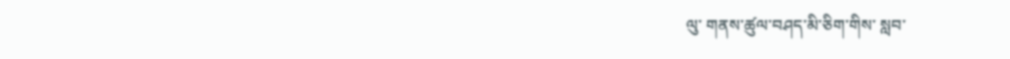ལུ་ གནས་ཚུལ་བཤད་མི་ཅིག་གིས་ སླབ་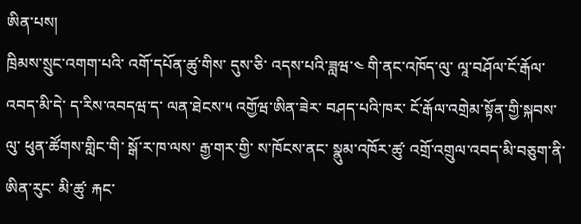ཨིན་པས།
ཁྲིམས་སྲུང་འགག་པའི་ འགོ་དཔོན་ཚུ་གིས་ དུས་ཅི་ འདས་པའི་ཟླཝ་༤ གི་ནང་འཁོད་ལུ་ ལཱ་བཤོལ་ངོ་རྒོལ་འབད་མི་དེ་ ད་རིས་འབདཝ་ད་ ལན་ཐེངས་༥ འགྱོཝ་ཨིན་ཟེར་ བཤད་པའི་ཁར་ ངོ་རྒོལ་འགྲེམ་སྟོན་གྱི་སྐབས་ལུ་ ཕུན་ཚོགས་གླིང་གི་ སྒོ་ར་ཁ་ལས་ རྒྱ་གར་གྱི་ ས་ཁོངས་ནང་ སྣུམ་འཁོར་ཚུ་ འགྲོ་འགྲུལ་འབད་མི་བཅུག་ནི་ཨིན་རུང་ མི་ཚུ་ རྐང་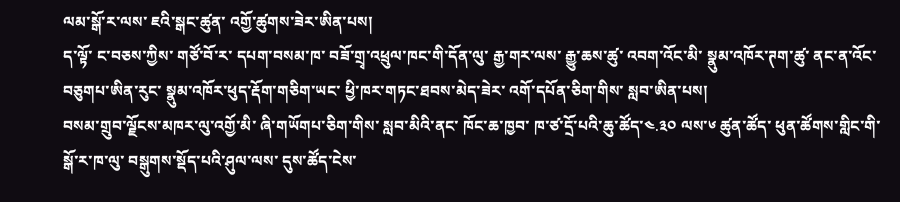ལམ་སྒོ་ར་ལས་ ཇའི་སྒང་ཚུན་ འགྱོ་ཚུགས་ཟེར་ཨིན་པས།
ད་ལྟོ་ ང་བཅས་ཀྱིས་ གཙོ་བོ་ར་ དཔག་བསམ་ཁ་ བཟོ་གྲྭ་འཕྲུལ་ཁང་གི་དོན་ལུ་ རྒྱ་གར་ལས་ རྒྱུ་ཆས་ཚུ་ འབག་འོང་མི་ སྣུམ་འཁོར་ཊག་ཚུ་ ནང་ན་འོང་བཅུགཔ་ཨིན་རུང་ སྣུམ་འཁོར་ཕུད་རྡོག་གཅིག་ཡང་ ཕྱི་ཁར་གཏང་ཐབས་མེད་ཟེར་ འགོ་དཔོན་ཅིག་གིས་ སླབ་ཨིན་པས།
བསམ་གྲུབ་ལྗོངས་མཁར་ལུ་འགྱོ་མི་ ཞི་གཡོགཔ་ཅིག་གིས་ སླབ་མིའི་ནང་ ཁོང་ཆ་ཁྱབ་ ཁ་ཙ་དྲོ་པའི་ཆུ་ཚོད་༤.༣༠ ལས་༦ ཚུན་ཚོད་ ཕུན་ཚོགས་གླིང་གི་ སྒོ་ར་ཁ་ལུ་ བསྒུགས་སྡོད་པའི་ཤུལ་ལས་ དུས་ཚོད་ངེས་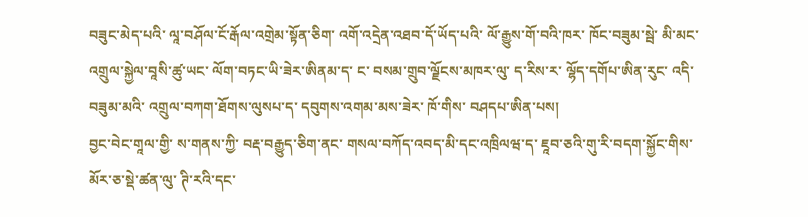བཟུང་མེད་པའི་ ལཱ་བཤོལ་ངོ་རྒོལ་འགྲེམ་སྟོན་ཅིག་ འགོ་འདྲེན་འཐབ་དོ་ཡོད་པའི་ ལོ་རྒྱུས་གོ་བའི་ཁར་ ཁོང་བཟུམ་སྦེ་ མི་མང་འགྲུལ་སྐྱེལ་བཱསི་ཚུ་ཡང་ ལོག་བཏང་ཡི་ཟེར་ཨིནམ་ད་ ང་ བསམ་གྲུབ་ལྗོངས་མཁར་ལུ་ ད་རིས་ར་ ལྷོད་དགོཔ་ཨིན་རུང་ འདི་བཟུམ་མའི་ འགྲུལ་བཀག་ཐོགས་ལུསཔ་ད་ དབུགས་འགམ་མས་ཟེར་ ཁོ་གིས་ བཤདཔ་ཨིན་པས།
བྱང་བེང་གཱལ་གྱི་ ས་གནས་ཀྱི་ བརྡ་བརྒྱུད་ཅིག་ནང་ གསལ་བཀོད་འབད་མི་དང་འཁྲིལཝ་ད་ ཇཱབ་ཅའི་གུ་རི་བདག་སྐྱོང་གིས་ མོར་ཅ་སྡེ་ཚན་ལུ་ ཊི་རའི་དང་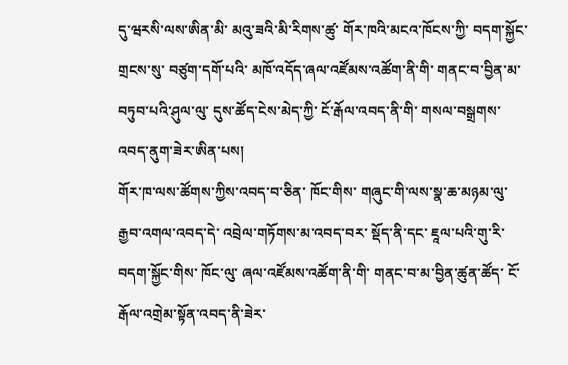དུ་ཝརསི་ལས་ཨིན་མི་ མའུ་ཟའི་མི་རིགས་ཚུ་ གོར་ཁའི་མངའ་ཁོངས་ཀྱི་ བདག་སྐྱོང་གྲངས་སུ་ བཙུག་དགོ་པའི་ མཁོ་འདོད་ཞལ་འཛོམས་འཚོག་ནི་གི་ གནང་བ་བྱིན་མ་བཏུབ་པའི་ཤུལ་ལུ་ དུས་ཚོད་ངེས་མེད་ཀྱི་ ངོ་རྒོལ་འབད་ནི་གི་ གསལ་བསྒྲགས་འབད་ནུག་ཟེར་ཨིན་པས།
གོར་ཁ་ལས་ཚོགས་ཀྱིས་འབད་བ་ཅིན་ ཁོང་གིས་ གཞུང་གི་ལས་སྣ་ཆ་མཉམ་ལུ་ རྒྱབ་འགལ་འབད་དེ་ འབྲེལ་གཏོགས་མ་འབད་བར་ སྡོད་ནི་དང་ ཇཱལ་པའི་གུ་རི་བདག་སྐྱོང་གིས་ ཁོང་ལུ་ ཞལ་འཛོམས་འཚོག་ནི་གི་ གནང་བ་མ་བྱིན་ཚུན་ཚོད་ ངོ་རྒོལ་འགྲེམ་སྟོན་འབད་ནི་ཟེར་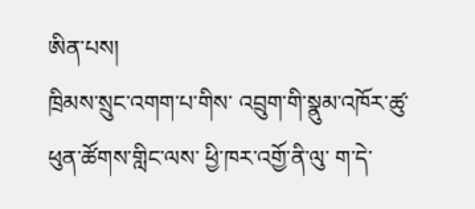ཨིན་པས།
ཁྲིམས་སྲུང་འགག་པ་གིས་ འབྲུག་གི་སྣུམ་འཁོར་ཚུ་ ཕུན་ཚོགས་གླིང་ལས་ ཕྱི་ཁར་འགྱོ་ནི་ལུ་ ག་དེ་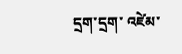དྲག་དྲག་ འཛེམ་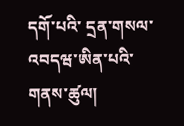དགོ་པའི་ དྲན་གསལ་འབདཝ་ཨིན་པའི་གནས་ཚུལ།